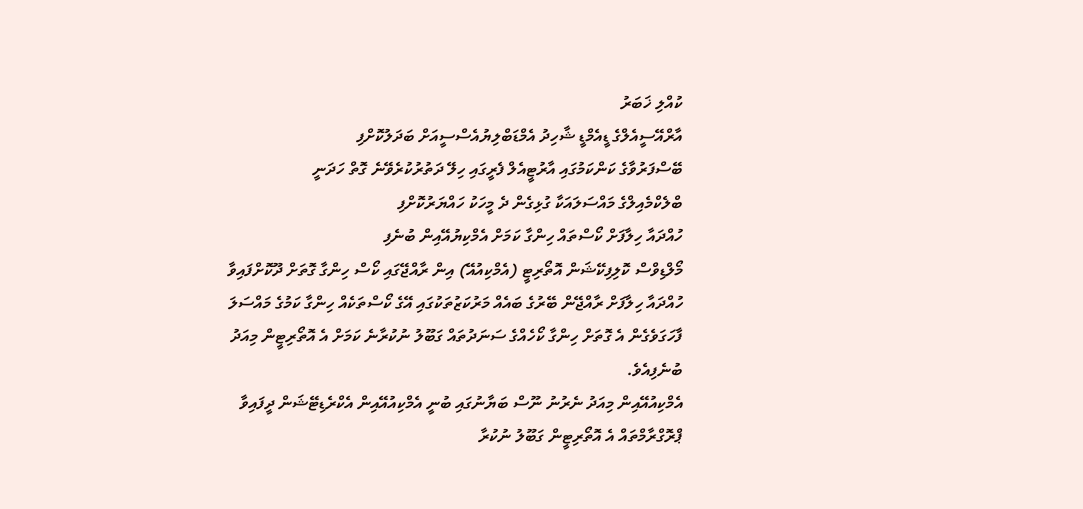ކުއްލި ޚަބަރު
އާރްއޭސީއެލްގެ ޑީއެމްޑީ ޝާހިދު އެމްޑަބްލިޔުއެސްސީއަށް ބަދަލުކޮށްފި
ބޭސްފަރުވާގެ ކަންކަމުގައި އާރުޓީއެލް ފެރީގައި ހިލޭ ދަތުރުކުރެވޭނެ ގޮތް ހަދަނީ
ބްލެކްމެއިލްގެ މައްސަލައަކާ ގުޅިގެން ދެ މީހަކު ހައްޔަރުކޮށްފި
ހުއްދައާ ހިލާފަށް ކޯސްތައް ހިންގާ ކަމަށް އެމްކިޔުއޭއިން ބުނެފި
މޯލްޑިވްސް ކޮލިފިކޭޝަން އޮތޯރިޓީ (އެމްކިއުއޭ) އިން ރާއްޖޭގައި ކޯސް ހިންގާ ގޮތަށް ދޫކޮށްފައިވާ ހުއްދައާ ހިލާފަށް ރާއްޖޭން ބޭރުގެ ބައެއް މަރުކަޒުތަކުގައި އޭގެ ކޯސްތަކެއް ހިންގާ ކަމުގެ މައްސަލަ ފާހަގަވެގެން އެ ގޮތަށް ހިންގާ ކޯހެއްގެ ސަނަދުތައް ގަބޫލު ނުކުރާނެ ކަމަށް އެ އޮތޯރިޓީން މިއަދު ބުނެފިއެވެ.
އެމްކިއުއޭއިން މިއަދު ނެރުނު ނޫސް ބަޔާނުގައި ބުނީ އެމްކިއުއޭއިން އެކްރެޑިޓޭޝަން ދީފައިވާ ޕްރޮގްރާމްތައް އެ އޮތޯރިޓީން ގަބޫލު ނުކުރާ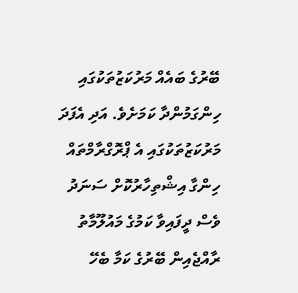ބޭރުގެ ބައެއް މަރުކަޒުތަކުގައި ހިންގަމުންދާ ކަމަށެވެ. އަދި އެފަދަ މަރުކަޒުތަކުގައި އެ ޕްރޮގްރާމްތައް ހިންގާ އިޝްތިހާރުކޮށް ސަނަދު ވެސް ދީފައިވާ ކަމުގެ މައުލޫމާތު ރާއްޖެއިން ބޭރުގެ ކަމާ ބެހޭ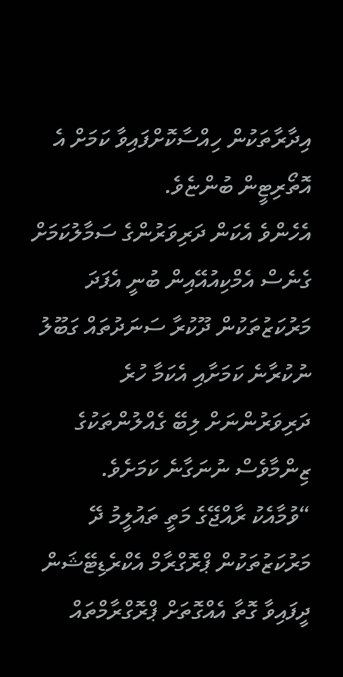އިދާރާތަކުން ހިއްސާކޮށްފައިވާ ކަމަށް އެ އޮތޯރިޓީން ބުންޏެވެ.
އެހެންވެ އެކަން ދަރިވަރުންގެ ސަމާލުކަމަށް ގެނެސް އެމްކިއުއޭއިން ބުނީ އެފަދަ މަރުކަޒުތަކުން ދޫކުރާ ސަނަދުތައް ގަބޫލު ނުކުރާނެ ކަމަށާއި އެކަމާ ހުރެ ދަރިވަރުންނަށް ލިބޭ ގެއްލުންތަކުގެ ޒިންމާވެސް ނުނަގާނެ ކަމަށެވެ.
“ވުމާއެކު ރާއްޖޭގެ މަތީ ތައުލީމު ދޭ މަރުކަޒުތަކުން ޕްރޮގްރާމް އެކްރެޑިޓޭޝަން ދީފައިވާ ގޮތާ އެއްގޮތަށް ޕްރޮގްރާމްތައް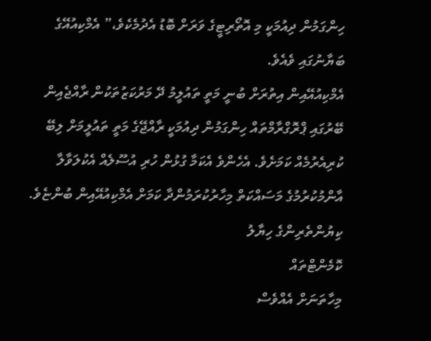ހިންގަމުން ދިއުމަކީ މި އޮތޯރިޓީގެ ވަރަށް ބޮޑު އެދުމެކެވެ،” އެމްކިއުއޭގެ ބަޔާނުގައި ވެއެވެ.
އެމްކިއުއޭއިން އިތުރަށް ބުނީ މަތީ ތައުލީމު ދޭ މަރުކަޒުތަކުން ރާއްޖެއިން ބޭރުގައި ޕްރޮގްރާމްތައް ހިންގަމުން ދިއުމަކީ ރާއްޖޭގެ މަތީ ތައުލީމަށް ލިބޭ ކުރިއެރުމެއް ކަމަށެވެ. އެހެންވެ އެކަމާ ގުޅުން ހުރި އުސޫލެއް އެކުލަވާލާ އާންމުކުރުމުގެ މަސައްކަތް މިހާރުކުރަމުންދާ ކަމަށް އެމްކިއުއޭއިން ބުންޏެވެ.
ކިޔުންތެރިންގެ ހިޔާލު
ކޮމެންޓްތައް
މިހާތަނަށް އެއްވެސް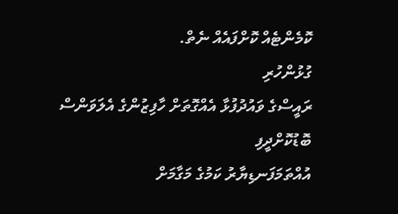ކޮމެންޓެއް ކޮށްފައެއް ނެތް.
ގުޅުންހުރި
ރައީސްގެ ވައުދުފުޅާ އެއްގޮތަށް ހާފިޒުންގެ އެލަވަންސް ބޮޑުކޮށްދީފި
އުއްތަމަފަނޑިޔާރު ކަމުގެ މަގާމަށް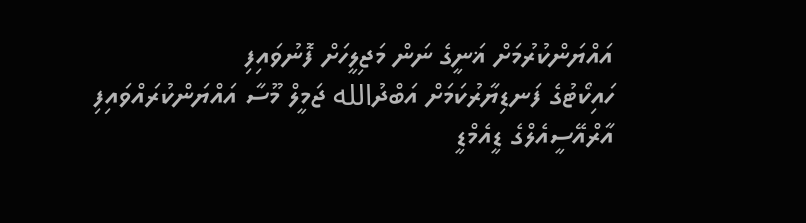އައްޔަންކުރުމަށް ޣަނީގެ ނަން މަޖިލީހަށް ފޮނުވައިފި
ހައިކޯޓުގެ ފަނޑިޔާރުކަމަށް އަބްދުالله ޖަމީލް މޫސާ އައްޔަންކުރައްވައިފި
އާރްއޭސީއެލްގެ ޑީއެމްޑީ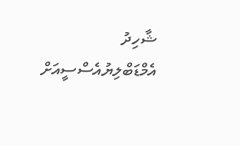ޝާހިދު އެމްޑަބްލިޔުއެސްސީއަށް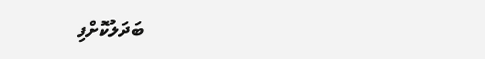ބަދަލުކޮށްފި